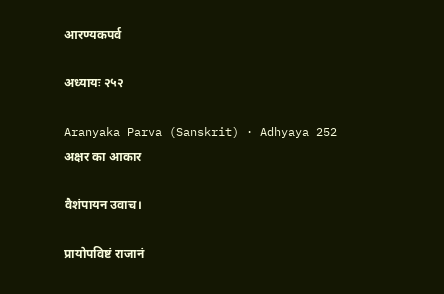आरण्यकपर्व

अध्यायः २५२

Aranyaka Parva (Sanskrit) · Adhyaya 252
अक्षर का आकार

वैशंपायन उवाच।

प्रायोपविष्टं राजानं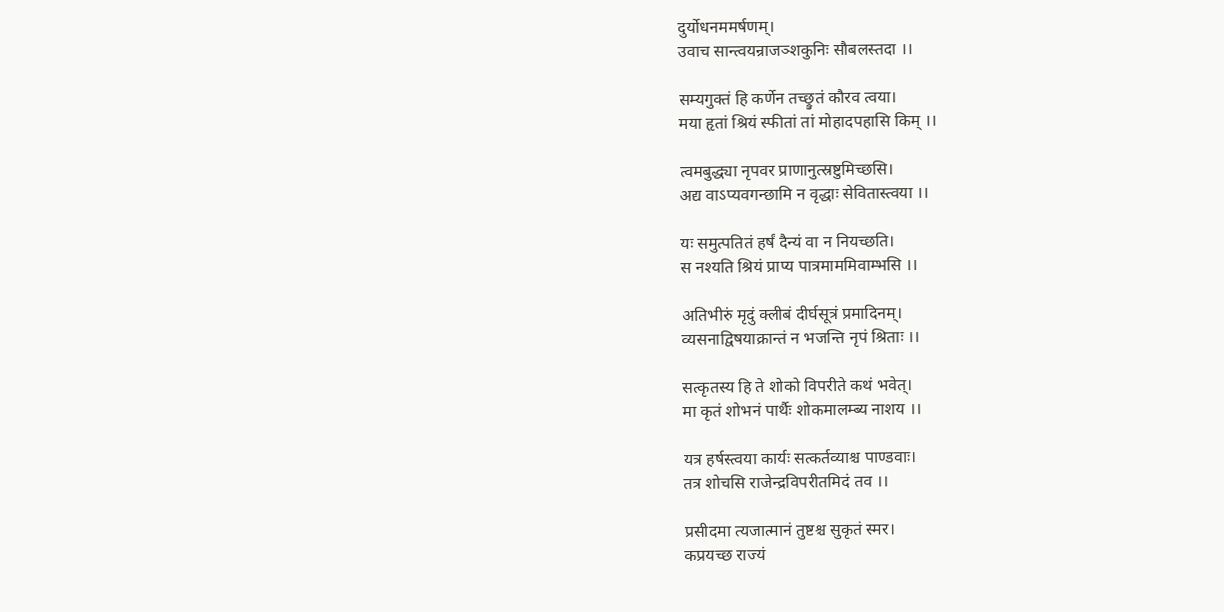दुर्योधनममर्षणम्।
उवाच सान्त्वयन्राजञ्शकुनिः सौबलस्तदा ।।

सम्यगुक्तं हि कर्णेन तच्छ्रुतं कौरव त्वया।
मया हृतां श्रियं स्फीतां तां मोहादपहासि किम् ।।

त्वमबुद्ध्या नृपवर प्राणानुत्स्रष्टुमिच्छसि।
अद्य वाऽप्यवगन्छामि न वृद्धाः सेवितास्त्वया ।।

यः समुत्पतितं हर्षं दैन्यं वा न नियच्छति।
स नश्यति श्रियं प्राप्य पात्रमाममिवाम्भसि ।।

अतिभीरुं मृदुं क्लीबं दीर्घसूत्रं प्रमादिनम्।
व्यसनाद्विषयाक्रान्तं न भजन्ति नृपं श्रिताः ।।

सत्कृतस्य हि ते शोको विपरीते कथं भवेत्।
मा कृतं शोभनं पार्थैः शोकमालम्ब्य नाशय ।।

यत्र हर्षस्त्वया कार्यः सत्कर्तव्याश्च पाण्डवाः।
तत्र शोचसि राजेन्द्रविपरीतमिदं तव ।।

प्रसीदमा त्यजात्मानं तुष्टश्च सुकृतं स्मर।
कप्रयच्छ राज्यं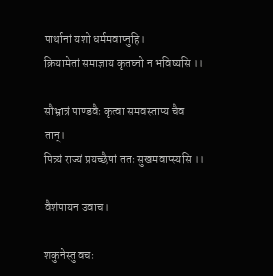पार्थानां यशो धर्ममवाप्नुहि।
क्रियामेतां समाज्ञाय कृतघ्नो न भविष्यसि ।।

सौभ्रात्रं पाण्डवैः कृत्वा समवस्ताप्य चैव तान्।
पित्र्यं राज्यं प्रयच्छैषां ततः सुखमवाप्स्यसि ।।

वैशंपायन उवाच।

शकुनेस्तु वचः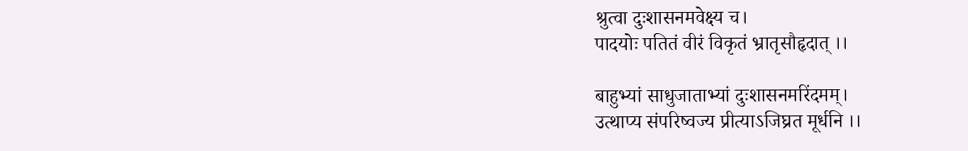श्रुत्वा दुःशासनमवेक्ष्य च।
पादयोः पतितं वीरं विकृतं भ्रातृसौहृदात् ।।

बाहुभ्यां साधुजाताभ्यां दुःशासनमरिंदमम्।
उत्थाप्य संपरिष्वज्य प्रीत्याऽजिघ्रत मूर्धनि ।।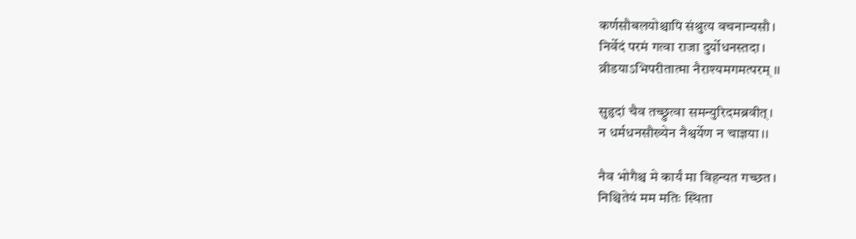कर्णसौबलयोश्चापि संश्रुत्य वचनान्यसौ।
निर्वेदं परमं गत्वा राजा दुर्योधनस्तदा।
व्रीडयाऽभिपरीतात्मा नैराश्यमगमत्परम् ।।

सुहृदां चैव तच्छ्रुत्वा समन्युरिदमब्रवीत्।
न धर्मधनसौख्येन नैश्वर्येण न चाज्ञया ।।

नैव भोगैश्च मे कार्यं मा विहन्यत गच्छत।
निश्चितेयं मम मतिः स्थिता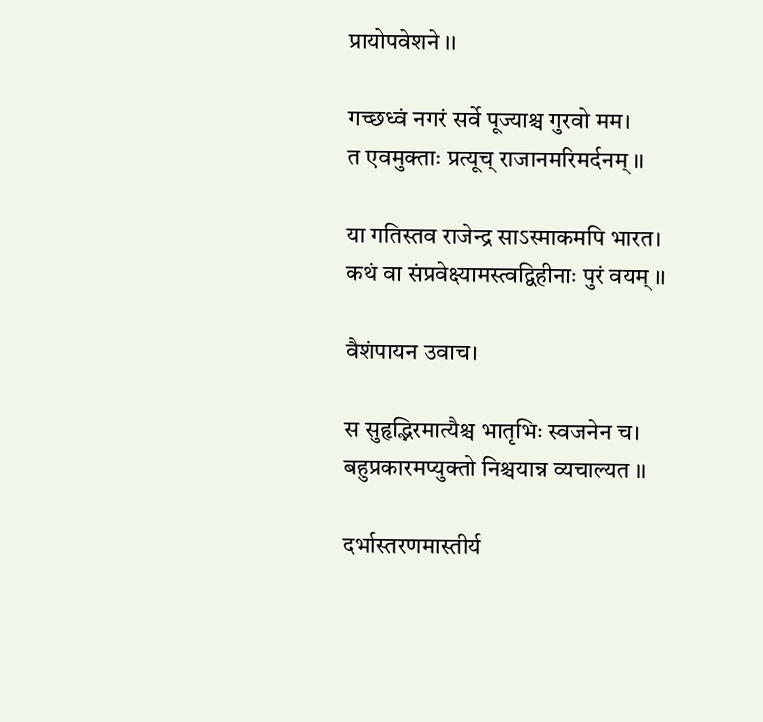प्रायोपवेशने ।।

गच्छध्वं नगरं सर्वे पूज्याश्च गुरवो मम।
त एवमुक्ताः प्रत्यूच् राजानमरिमर्दनम् ।।

या गतिस्तव राजेन्द्र साऽस्माकमपि भारत।
कथं वा संप्रवेक्ष्यामस्त्वद्विहीनाः पुरं वयम् ।।

वैशंपायन उवाच।

स सुहृद्भिरमात्यैश्च भातृभिः स्वजनेन च।
बहुप्रकारमप्युक्तो निश्चयान्न व्यचाल्यत ।।

दर्भास्तरणमास्तीर्य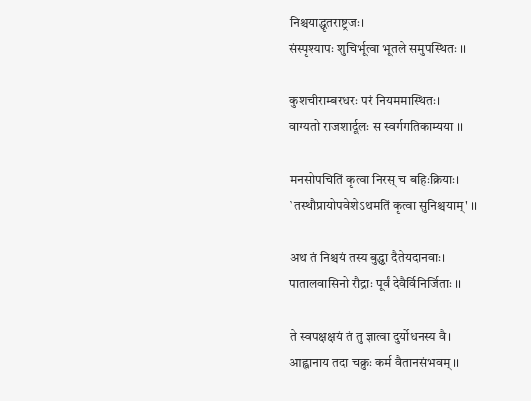निश्चयाद्धृतराष्ट्रजः।
संस्पृश्यापः शुचिर्भूत्वा भूतले समुपस्थितः ।।

कुशचीराम्बरधरः परं नियममास्थितः।
वाग्यतो राजशार्दूलः स स्वर्गगतिकाम्यया ।।

मनसोपचितिं कृत्वा निरस् च बहिःक्रियाः।
`तस्थौप्रायोपवेशेऽथमतिं कृत्वा सुनिश्चयाम्' ।।

अथ तं निश्चयं तस्य बुद्ध्वा दैतेयदानवाः।
पातालवासिनो रौद्राः पूर्वं देवैर्विनिर्जिताः ।।

ते स्वपक्षक्षयं तं तु ज्ञात्वा दुर्योधनस्य वै।
आह्वानाय तदा चक्रुः कर्म वैतानसंभवम् ।।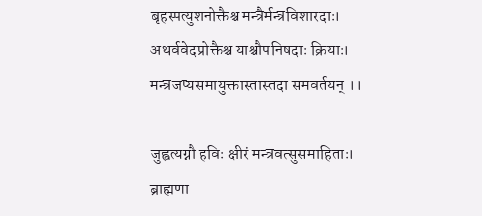बृहस्पत्युशनोक्तैश्च मन्त्रैर्मन्त्रविशारदाः।
अथर्ववेदप्रोक्तैश्च याश्चौपनिषदाः क्रियाः।
मन्त्रजप्यसमायुक्तास्तास्तदा समवर्तयन् ।।

जुह्वत्यग्नौ हविः क्षीरं मन्त्रवत्सुसमाहिताः।
ब्राह्मणा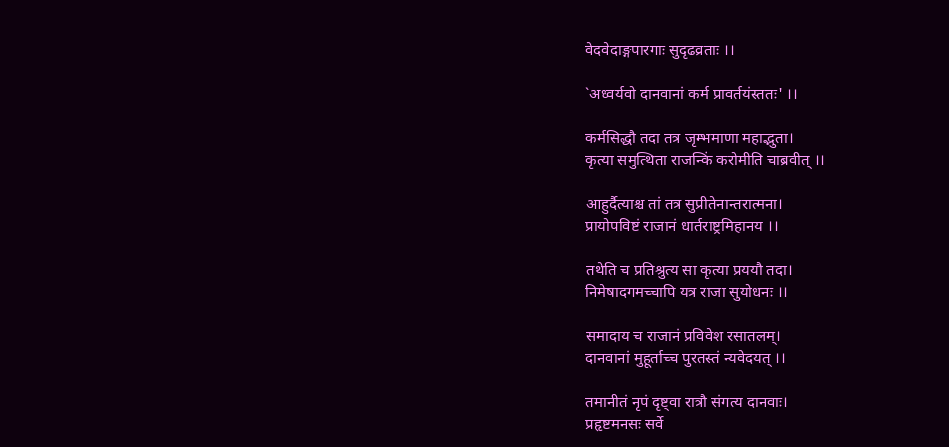वेदवेदाङ्गपारगाः सुदृढव्रताः ।।

`अध्वर्यवो दानवानां कर्म प्रावर्तयंस्ततः' ।।

कर्मसिद्धौ तदा तत्र जृम्भमाणा महाद्भुता।
कृत्या समुत्थिता राजन्किं करोमीति चाब्रवीत् ।।

आहुर्दैत्याश्च तां तत्र सुप्रीतेनान्तरात्मना।
प्रायोपविष्टं राजानं धार्तराष्ट्रमिहानय ।।

तथेति च प्रतिश्रुत्य सा कृत्या प्रययौ तदा।
निमेषादगमच्चापि यत्र राजा सुयोधनः ।।

समादाय च राजानं प्रविवेश रसातलम्।
दानवानां मुहूर्ताच्च पुरतस्तं न्यवेदयत् ।।

तमानीतं नृपं दृष्ट्वा रात्रौ संगत्य दानवाः।
प्रहृष्टमनसः सर्वे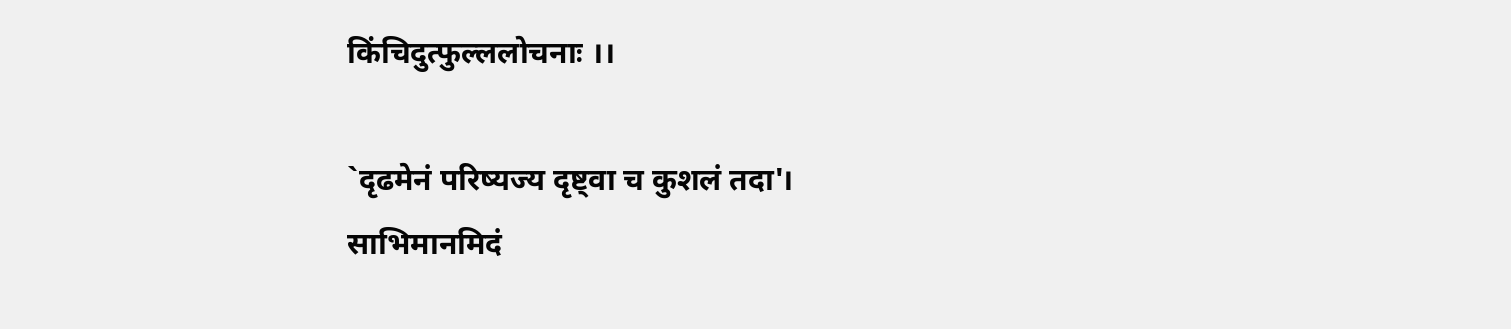किंचिदुत्फुल्ललोचनाः ।।

`दृढमेनं परिष्यज्य दृष्ट्वा च कुशलं तदा'।
साभिमानमिदं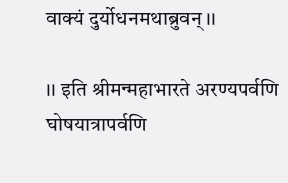वाक्यं दुर्योधनमथाब्रुवन् ।।

।। इति श्रीमन्महाभारते अरण्यपर्वणि
घोषयात्रापर्वणि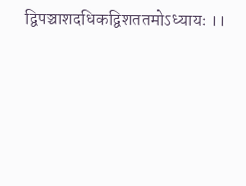द्विपञ्चाशदधिकद्विशततमोऽध्यायः ।।